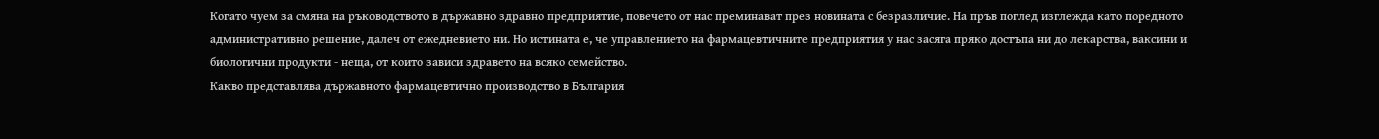Когато чуем за смяна на ръководството в държавно здравно предприятие, повечето от нас преминават през новината с безразличие. На пръв поглед изглежда като поредното административно решение, далеч от ежедневието ни. Но истината е, че управлението на фармацевтичните предприятия у нас засяга пряко достъпа ни до лекарства, ваксини и биологични продукти - неща, от които зависи здравето на всяко семейство.
Какво представлява държавното фармацевтично производство в България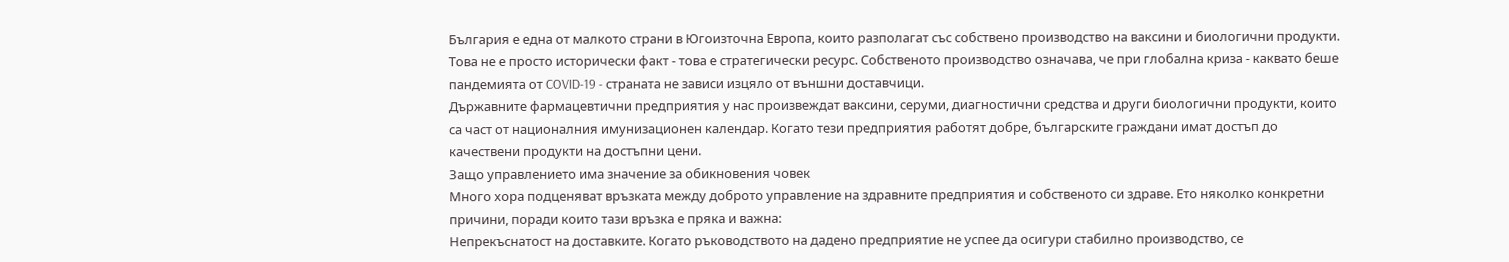България е една от малкото страни в Югоизточна Европа, които разполагат със собствено производство на ваксини и биологични продукти. Това не е просто исторически факт - това е стратегически ресурс. Собственото производство означава, че при глобална криза - каквато беше пандемията от COVID-19 - страната не зависи изцяло от външни доставчици.
Държавните фармацевтични предприятия у нас произвеждат ваксини, серуми, диагностични средства и други биологични продукти, които са част от националния имунизационен календар. Когато тези предприятия работят добре, българските граждани имат достъп до качествени продукти на достъпни цени.
Защо управлението има значение за обикновения човек
Много хора подценяват връзката между доброто управление на здравните предприятия и собственото си здраве. Ето няколко конкретни причини, поради които тази връзка е пряка и важна:
Непрекъснатост на доставките. Когато ръководството на дадено предприятие не успее да осигури стабилно производство, се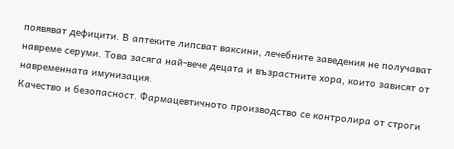появяват дефицити. В аптеките липсват ваксини, лечебните заведения не получават навреме серуми. Това засяга най-вече децата и възрастните хора, които зависят от навременната имунизация.
Качество и безопасност. Фармацевтичното производство се контролира от строги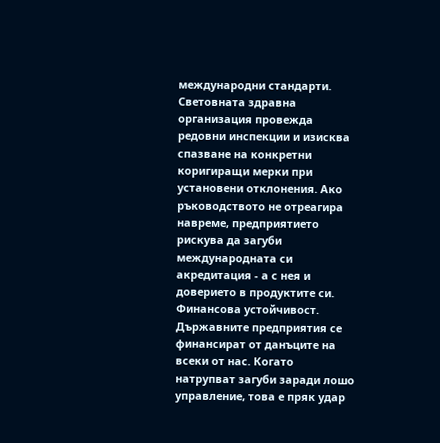международни стандарти. Световната здравна организация провежда редовни инспекции и изисква спазване на конкретни коригиращи мерки при установени отклонения. Ако ръководството не отреагира навреме, предприятието рискува да загуби международната си акредитация - а с нея и доверието в продуктите си.
Финансова устойчивост. Държавните предприятия се финансират от данъците на всеки от нас. Когато натрупват загуби заради лошо управление, това е пряк удар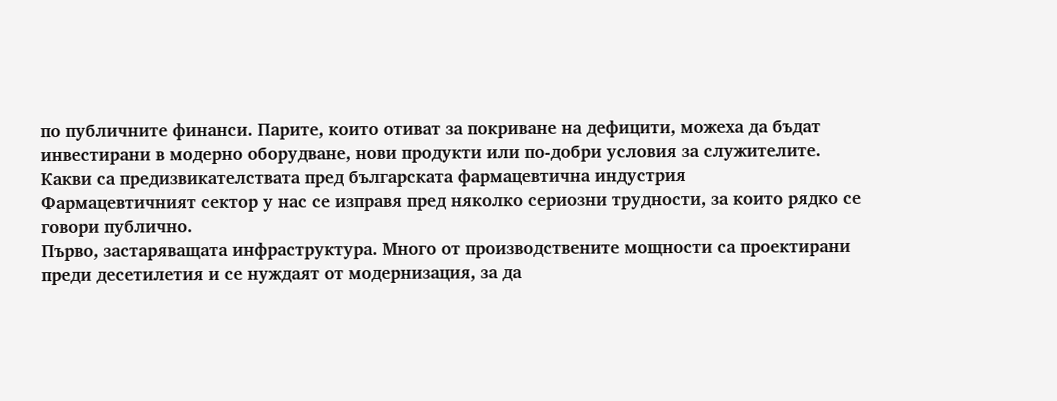по публичните финанси. Парите, които отиват за покриване на дефицити, можеха да бъдат инвестирани в модерно оборудване, нови продукти или по-добри условия за служителите.
Какви са предизвикателствата пред българската фармацевтична индустрия
Фармацевтичният сектор у нас се изправя пред няколко сериозни трудности, за които рядко се говори публично.
Първо, застаряващата инфраструктура. Много от производствените мощности са проектирани преди десетилетия и се нуждаят от модернизация, за да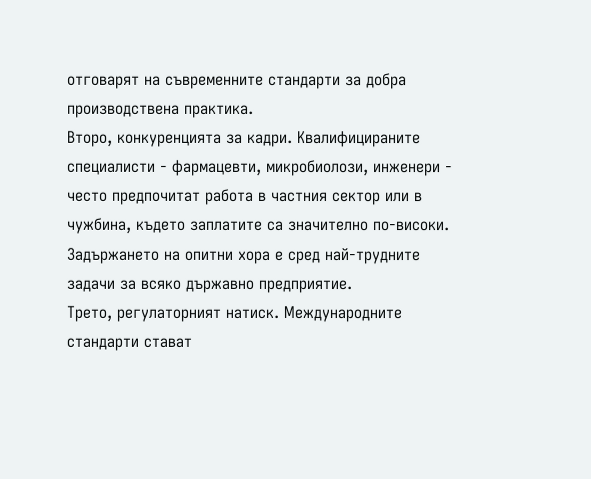отговарят на съвременните стандарти за добра производствена практика.
Второ, конкуренцията за кадри. Квалифицираните специалисти - фармацевти, микробиолози, инженери - често предпочитат работа в частния сектор или в чужбина, където заплатите са значително по-високи. Задържането на опитни хора е сред най-трудните задачи за всяко държавно предприятие.
Трето, регулаторният натиск. Международните стандарти стават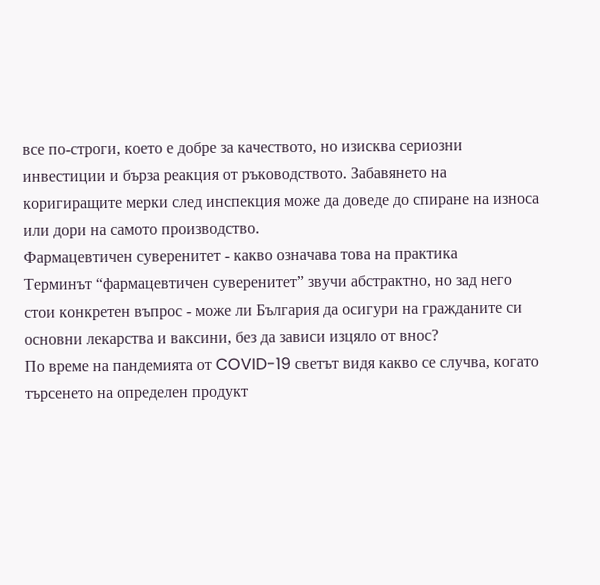все по-строги, което е добре за качеството, но изисква сериозни инвестиции и бърза реакция от ръководството. Забавянето на коригиращите мерки след инспекция може да доведе до спиране на износа или дори на самото производство.
Фармацевтичен суверенитет - какво означава това на практика
Терминът “фармацевтичен суверенитет” звучи абстрактно, но зад него стои конкретен въпрос - може ли България да осигури на гражданите си основни лекарства и ваксини, без да зависи изцяло от внос?
По време на пандемията от COVID-19 светът видя какво се случва, когато търсенето на определен продукт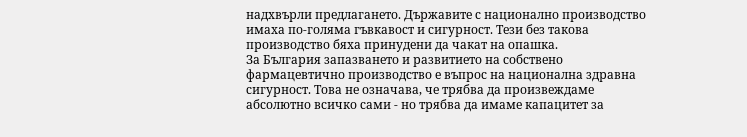надхвърли предлагането. Държавите с национално производство имаха по-голяма гъвкавост и сигурност. Тези без такова производство бяха принудени да чакат на опашка.
За България запазването и развитието на собствено фармацевтично производство е въпрос на национална здравна сигурност. Това не означава, че трябва да произвеждаме абсолютно всичко сами - но трябва да имаме капацитет за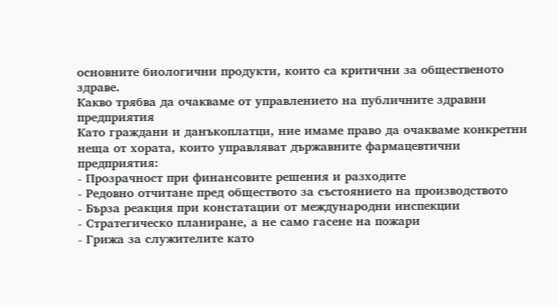основните биологични продукти, които са критични за общественото здраве.
Какво трябва да очакваме от управлението на публичните здравни предприятия
Като граждани и данъкоплатци, ние имаме право да очакваме конкретни неща от хората, които управляват държавните фармацевтични предприятия:
- Прозрачност при финансовите решения и разходите
- Редовно отчитане пред обществото за състоянието на производството
- Бърза реакция при констатации от международни инспекции
- Стратегическо планиране, а не само гасене на пожари
- Грижа за служителите като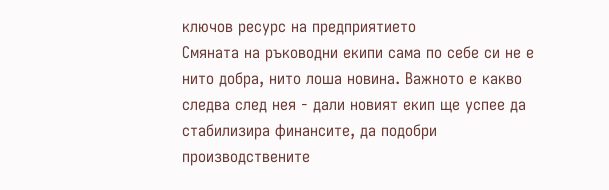ключов ресурс на предприятието
Смяната на ръководни екипи сама по себе си не е нито добра, нито лоша новина. Важното е какво следва след нея - дали новият екип ще успее да стабилизира финансите, да подобри производствените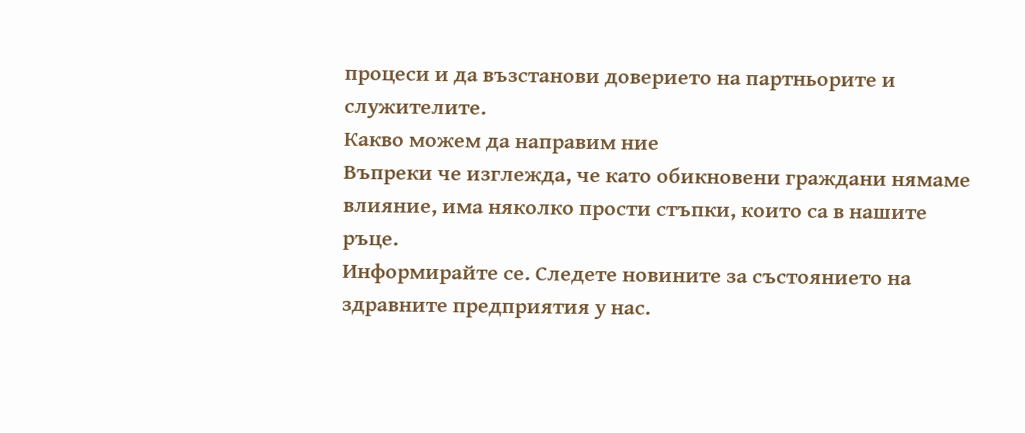процеси и да възстанови доверието на партньорите и служителите.
Какво можем да направим ние
Въпреки че изглежда, че като обикновени граждани нямаме влияние, има няколко прости стъпки, които са в нашите ръце.
Информирайте се. Следете новините за състоянието на здравните предприятия у нас.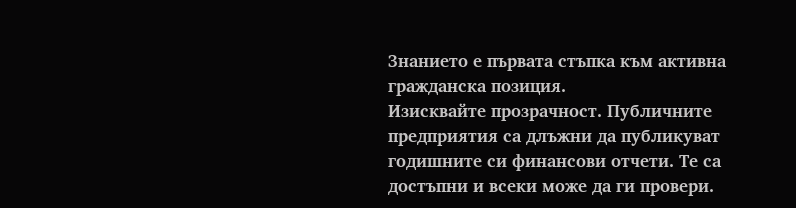Знанието е първата стъпка към активна гражданска позиция.
Изисквайте прозрачност. Публичните предприятия са длъжни да публикуват годишните си финансови отчети. Те са достъпни и всеки може да ги провери.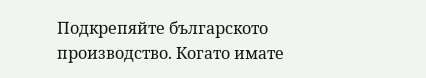Подкрепяйте българското производство. Когато имате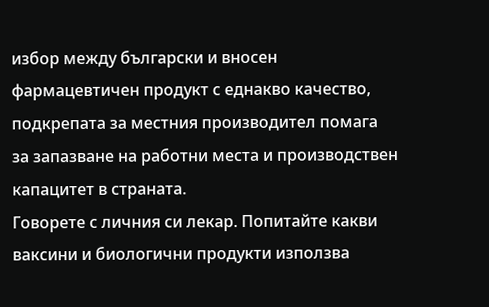избор между български и вносен фармацевтичен продукт с еднакво качество, подкрепата за местния производител помага за запазване на работни места и производствен капацитет в страната.
Говорете с личния си лекар. Попитайте какви ваксини и биологични продукти използва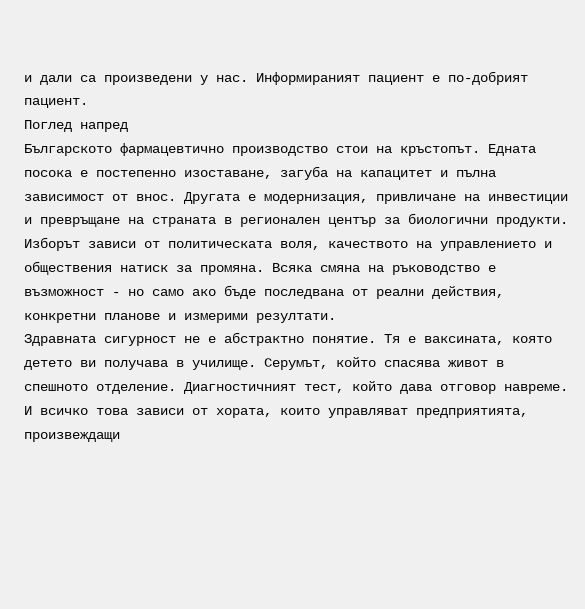и дали са произведени у нас. Информираният пациент е по-добрият пациент.
Поглед напред
Българското фармацевтично производство стои на кръстопът. Едната посока е постепенно изоставане, загуба на капацитет и пълна зависимост от внос. Другата е модернизация, привличане на инвестиции и превръщане на страната в регионален център за биологични продукти.
Изборът зависи от политическата воля, качеството на управлението и обществения натиск за промяна. Всяка смяна на ръководство е възможност - но само ако бъде последвана от реални действия, конкретни планове и измерими резултати.
Здравната сигурност не е абстрактно понятие. Тя е ваксината, която детето ви получава в училище. Серумът, който спасява живот в спешното отделение. Диагностичният тест, който дава отговор навреме. И всичко това зависи от хората, които управляват предприятията, произвеждащи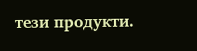тези продукти.